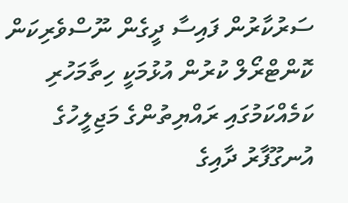ސަރުކާރުން ފައިސާ ދީގެން ނޫސްވެރިކަން ކޮންޓްރޯލް ކުރުން އުޅުމަކީ ހިތާމަހުރި ކަމެއްކަމުގައި ރައްޔިތުންގެ މަޖިލީހުގެ އުނގޫފާރު ދާއިގެ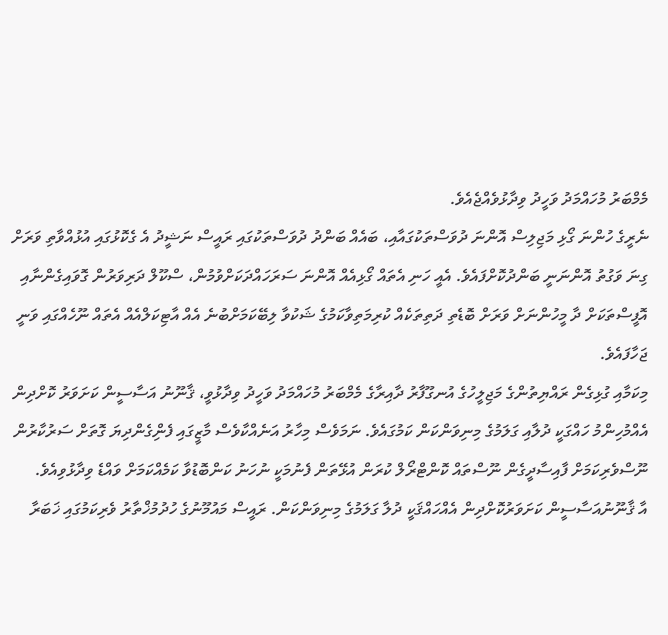މެމްބަރު މުހައްމަދު ވަހީދު ވިދާޅުވެއްޖެއެވެ.
ނެރީގެ ހުންނަ ގޯޅި މަޖިލިސް އޮންނަ ދުވަސްތަކުގައާއި، ބައެއް ބަންދު ދުވަސްތަކުގައި ރައީސް ނަޝީދު އެ ގެކޮޅުގައި އުޅުއްވާތި ވަރަށް ގިނަ ވަގުތު އޮންނަނީ ބަންދުކޮށްފައެވެ. އެއީ ހަނި އެތައް ގޯޅިއެއް އޮންނަ ސަރަހައްދަކަށްވުމުން، ސްކޫލް ދަރިވަރުން ގޮވައިގެންނާއި އޮފީސްތަކަށް ދާ މީހުންނަށް ވަރަށް ބޮޑެތި ދަތިތަކެއް ކުރިމަތިވާކަމުގެ ޝަކުވާ ލިބޭކަމަށްބުނެ އެއް އާޓިކަލްއެއް އެތައް ނޫހެއްގައި ވަނީ ޖަހާފައެވެ.
މިކަމާއި ގުޅިގެން ރައްޔިތުންގެ މަޖިލީހުގެ އުނގޫފާރު ދާއިރާގެ މެމްބަރު މުހައްމަދު ވަހީދު ވިދާޅުވީ، ޤާނޫނު އަސާސީން ކަށަވަރު ކޮށްދިން އެއްމުހިންމު ހައްގަކީ ދުލާއި ގަލަމުގެ މިނިވަންކަން ކަމުގައެވެ. ނަމަވެސް މިހާރު އަނެއްކާވެސް މާޒީގައި ފެންިގެންދިޔަ ގޮތަށް ސަރުކާރުން ނޫސްވެރިކަމަށް ފާއިސާދީގެން ނޫސްތައް ކޮންޓްރޯލް ކުރަން އުޅޭތަން ފެނުމަކީ ނުހަނު ކަންބޮޑުވާ ކަމެއްކަމަށް ވައްޑެ ވިދާޅުވިއެވެ.
އާ ޤާނޫނުއަސާސީން ކަށަވަރުކޮށްދިން އެއްހައްޤަކީ ދުލާ ގަލަމުގެ މިނިވަންކަން. ރައީސް މައުމޫނުގެ ހުދުމުޚްތާރު ވެރިކަމުގައި ޚަބަރާ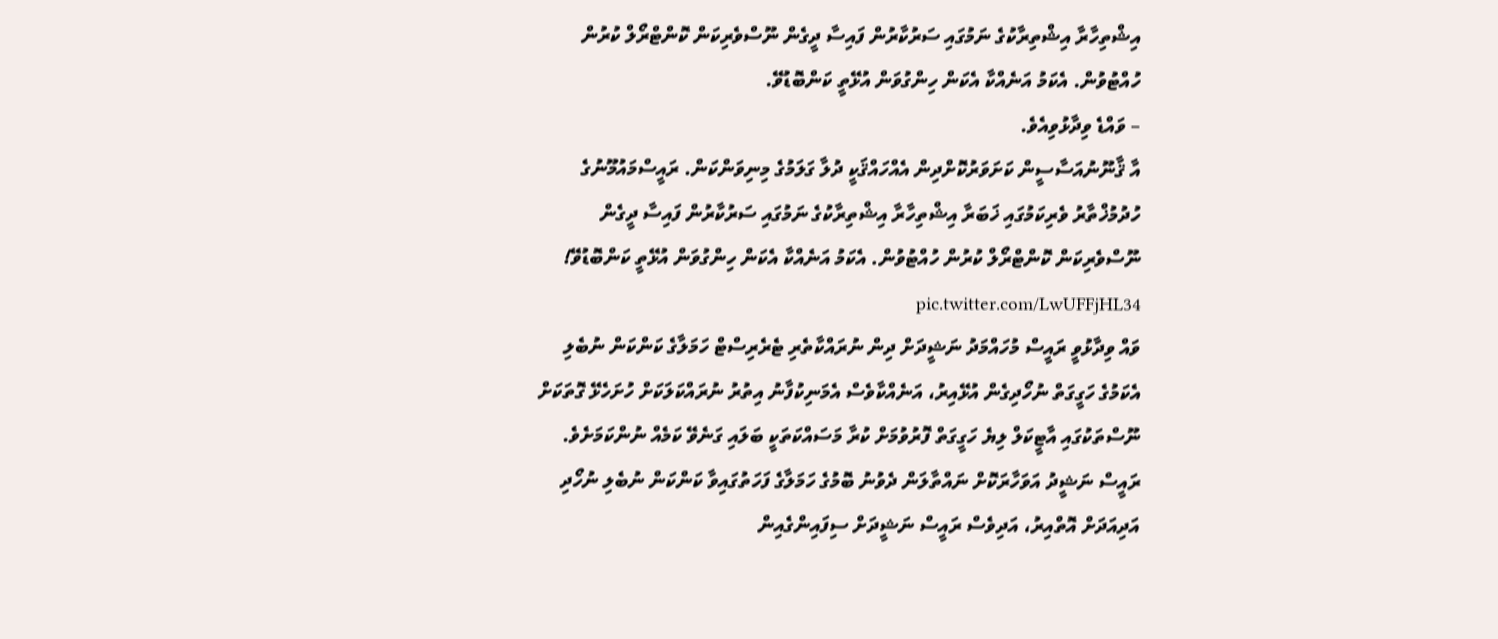އިޝްތިހާރާ އިޝްތިރާކުގެ ނަމުގައި ސަރުކާރުން ފައިސާ ދީގެން ނޫސްވެރިކަން ކޮންޓްރޯލް ކުރުން ހުއްޓުވުން. އެކަމު އަނެއްކާ އެކަން ހިންގުވަން އުޅޭތީ ކަންބޮޑުވޭ.
– ވައްޑެ ވިދާޅުވިއެވެ.
އާ ޤާނޫނުއަސާސީން ކަށަވަރުކޮށްދިން އެއްހައްޤަކީ ދުލާ ގަލަމުގެ މިނިވަންކަން. ރައީސްމައުމޫނުގެ ހުދުމުޚްތާރު ވެރިކަމުގައި ޚަބަރާ އިޝްތިހާރާ އިޝްތިރާކުގެ ނަމުގައި ސަރުކާރުން ފައިސާ ދީގެން ނޫސްވެރިކަން ކޮންޓްރޯލް ކުރުން ހުއްޓުވުން. އެކަމު އަނެއްކާ އެކަން ހިންގުވަން އުޅޭތީ ކަންބޮޑުވޭ! pic.twitter.com/LwUFFjHL34
ވައް ވިދާޅުވީ ރައީސް މުހައްމަދު ނަޝީދަށް ދިން ނުރައްކާތެރި ޓެރެރިސްޓް ހަމަލާގެ ކަންކަން ނުބެލި އެކަމުގެ ހަގީގަތް ނުހޯދިގެން އުޅޭއިރު، އަނެއްކާވެސް އެމަނިކުފާނު އިތުރު ނުރައްކަލަކަށް ހުށަހެޅޭ ގޮތަކަށް ނޫސްތަކުގައި އާޓީކަލް ލިޔެ ހަގީގަތް ފޮރުވުމަށް ކުރާ މަސައްކަތަކީ ބަލައި ގަނެވޭ ކަމެއް ނުންކަމަށެވެ.
ރައީސް ނަޝީދު އަވަހާރަކޮށް ނައްތާލަން ދެވުނު ބޮމުގެ ހަމަލާގެ ފަހަތުގައިވާ ކަންކަން ނުބެލި ނުހޯދި އަދިއަދަށް އޮތްއިރު، އަދިވެސް ރައީސް ނަޝީދަށް ސިފައިންގެއިން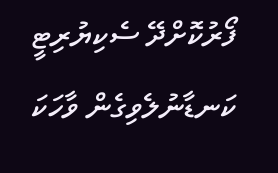ފޯރުކޮށްދޭ ސެކިޔުރިޓީ ކަނޑާނުލެވިގެން ވާހަކަ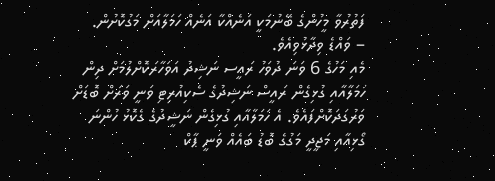ފަތުރުވާ މީހުންގެ ބޭނުމަކީ އަނެއްކާ އަނެއް ހަމަލާއަށް މަގުކޮށުން.
– ވައްޑެ ވިދާޅުވިއެވެ.
މެއި މަހުގެ 6 ވަނަ ދުވަހު ރައީސ ނަޝިދު އަވަހާރަކޮށްލުމަށް ދިން ހަމަލާއާއި ގުޅިގެން ރައީސް ނަޝިދުގެ ސެކިއުރިޓި ވަނީ ވަރަށް ބޮޑަށް ވަރުގަދަކޮށްފައެވެ. އެ ހަމަލާއާއި ގުޅިގެން ނަޝީދުގެ ގެކޮޅު ހުންނަ ގޯޅިއާއި މަޖީދީ މަގުގެ ބޮޑު ބައެއް ވަނީ ޕާކް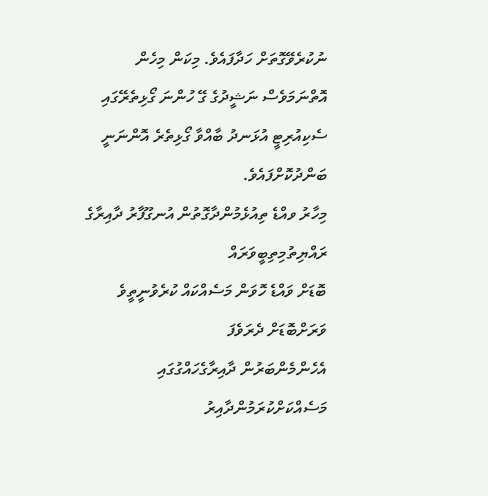ނުކުރެވޭގޮތަށް ހަދާފައެވެ. މިކަން މިހެން އޮތްނަމަވެސް ނަޝީދުގެ ގޭ ހުންނަ ގޯޅިތެރޭގައި ސެކިއުރިޓީ އުޅަނދު ބާއްވާ ގޯޅިތެރެ އޮންނަނީ ބަންދުކޮށްފައެވެ.
މިހާރު ވއްޑެ ތިއުޅެމުންދާގޮތުން އުނގޫފާރު ދާއިރާގެ ރައްޔިތުމިތިބީވަރައް
ބޮޑަށް ވައްޑެ ހޮވަން މަސެއްކައް ކުރެވުނީތީވެ ވަރަށްބޮޑަށް ދެރަވެފަ
އެހެންމެންބަރުން ދާއިރާގެހައްގުގައި މަސެއްކަށްކުރަމުންދާއިރު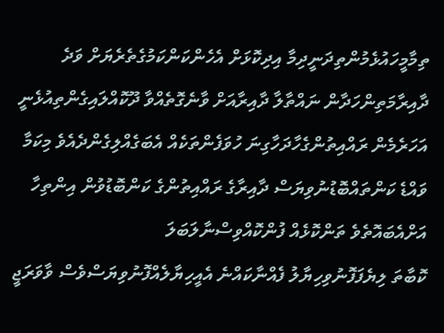ތިމާމީހައުޅެމުންތިދަނީދިމާ އިދިކޮޅަށް އެހެންކަންކަމުގެތެރެޔަށް ވަދެ ދާއިރާމަތިންހަދާން ނައްތާލާ ދާއިރާއަށް ވާނެގޮތެއްވާ ދޫކޮއްލައިގެންތިއުޅެނީ
އަހަރެމެން ރައްއިތުންގެހާދަހާގިނަ ހުވަފެންތަކެއް އެބަގެއްލިގެންދެއެވެ މިކަމާ
ވައްޑެ ކަންތައްބޮޑުނުވިޔަސް ދާއިރާގެ ރައްއިތުންގެ ކަންބޮޑުވުން އިންތިހާ
އަށްއެބައޮތެވެ ތަންކޮޅެއް ފުންކޮއްވިސްނާލަބަލަ
ކޮބާތަ ލިޔެފަފޮނުވިހިޔާލު ފެއްނާކައްނެ އެއީހިޔާލެއްފޮނުވިޔަސްވެސް ވާވަރަޖީ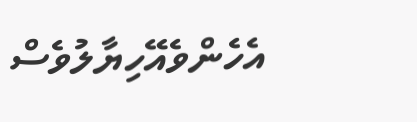އެހެންވެއޭހިޔާލުވެސް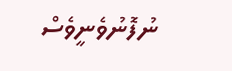ނުފޮނުވެނީވެސް